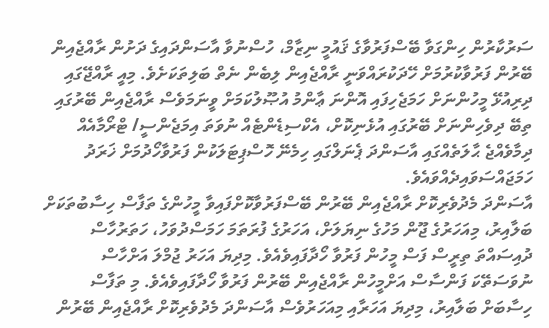ސަރުކާރުން ހިންގަވާ ބޭސްފަރުވާގެ ޤައުމީ ނިޒާމް، ހުސްނުވާ އާސަންދައިގެ ދަށުން ރާއްޖެއިން ބޭރުން ފަރުވާކުރުމަށް ހޭދަކުރައްވަނީ ރާއްޖެއިން ލިބެން ނެތް ބަލިތަކަށެވެ. މިއީ ރާއްޖޭގައި ދިރިއުޅޭ މީހުންނަށް ހަމަޖެހިފައި އޮންނަ ޢާންމު އުޞޫލުކަމަށް ވީނަމަވެސް ރާއްޖެއިން ބޭރުގައި ތިބޭ ދިވެހިންނަށް ބޭރުގައި އުޅެނިކޮށް، އެކްސިޑެންޓެއް ނުވަތަ އިމަޖެންސީ/ ޓްރޯމާއެއް ދިމާވެއްޖެ ޙާލަތެއްގައި އާސަންދަ ޕެނަލްގައި ހިމެނޭ ހޮސްޕިޓަލަކުން ފަރުވާހޯދުމަށް ޚަރަދު ހަމަޖައްސަވައިދެއްވައެވެ.
އާސަންދަ މެދުވެރިކޮށް ރާއްޖެއިން ބޭރުން ބޭސްފަރުވާކޮށްފައިވާ މީހުންގެ ތަފާސް ހިސާބުތަކަށް ބަލާއިރު، މިއަހަރުގެ ޖޫން މަހުގެ ނިޔަލަށް، އަހަރުގެ ފުރަތަމަ ހަމަސްދުވަހު، ހަތަރުހާސް ދުއިސައްތަ ތިރީސް ފަސް މީހުން ފަރުވާ ހޯދާފައިވެއެވެ. މިދިޔަ އަހަރު ޖުމްލަ އަށްހާސް ނުވަސަތޭކަ ފަންސާސް އަށްމީހުން ރާއްޖެއިން ބޭރުން ފަރުވާ ހޯދާފައިވެއެވެ. މި ތަފާސް ހިސާބަށް ބަލާއިރު، މިދިޔަ އަހަރާއި މިއަހަރުވެސް އާސަންދަ މެދުވެރިކޮށް ރާއްޖެއިން ބޭރުން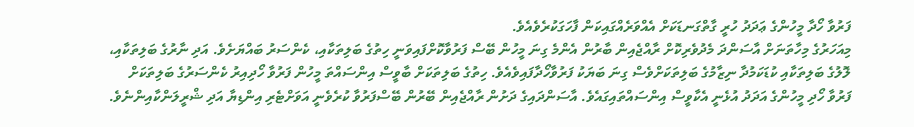ފަރުވާ ހޯދާ މީހުންގެ ޢަދަދު ހުރީ ގާތްގަނޑަކަށް އެއްވަރެއްގައިކަން ފާހަގަކުރެވެއެވެ.
މިއަހަރުގެ މިހާތަނަށް އާސަންދަ މެދުވެރިކޮށް ރާއްޖެއިން ބާރުން އެންމެ ގިނަ މީހުން ބޭސް ފަރުވާކޮށްފައިވަނީ ހިތުގެ ބަލިތަކާއި، ކެންސަރު ބައްޔަށެވެ. އަދި ނާރުގެ ބަލިތަކާއި، ލޮލުގެ ބަލިތަކާއި ކުޑަކަމުދާ ނިޒާމުގެ ބަލިތަކަށްވެސް ގިނަ ބަޔަކު ފަރުވާހޯދާފައިވެއެވެ. ހިތުގެ ބަލިތަކަށް ބާވީސް އިންސައްތަ މީހުން ފަރުވާ ހޯދިއިރު ކެންސަރުގެ ބަލިތަކަށް ފަރުވާ ހޯދި މީހުންގެ އަދަދު އުޅެނީ އެކާވީސް އިންސައްތައިގައެވެ. އާސަންދައިގެ ދަށުން ރާއްޖެއިން ބޭރުން ބޭސްފަރުވާ ކުރެވެނީ އަވަށްޓެރި އިންޑިޔާ އަދި ޝްރީލަންކާއިންނެވެ.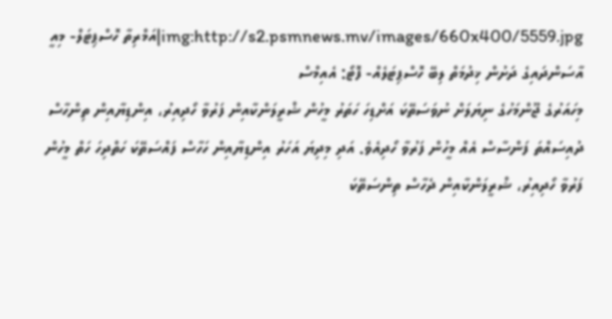img:http://s2.psmnews.mv/images/660x400/5559.jpg|އަމްރިތާ ހޮސްޕިޓަލް- މިއީ އާސަންދައިގެ ދަށުން ޚިދުމަތް ލިބޭ ހޮސްޕިޓަލެއް- ފޮޓޯ: އެއިމްސް
މިހައަރުގެ ޖޫންމަހުގެ ނިޔަލަށް ނުވަސަތޭކަ އަށްޑިހަ ހަތަރު މީހުން ޝްރީލަންކާއިން ފަރުވާ ހޯދިއިރު، އިންޑިޔާއިން ތިންހާސް ދުއިސައްތަ ފަންސާސް އެއް މީހުން ފަރުވާ ހޯދިއެވެ. އަދި މިދިޔަ އަހަރު އިންޑިޔާއިން ހަހާސް ފައްސަތޭކަ ހަތްދިހަ ހަތް މީހުން ފަރުވާ ހޯދިއިރު، ޝްރީލަންކާއިން ދެހާސް ތިންސަތޭކަ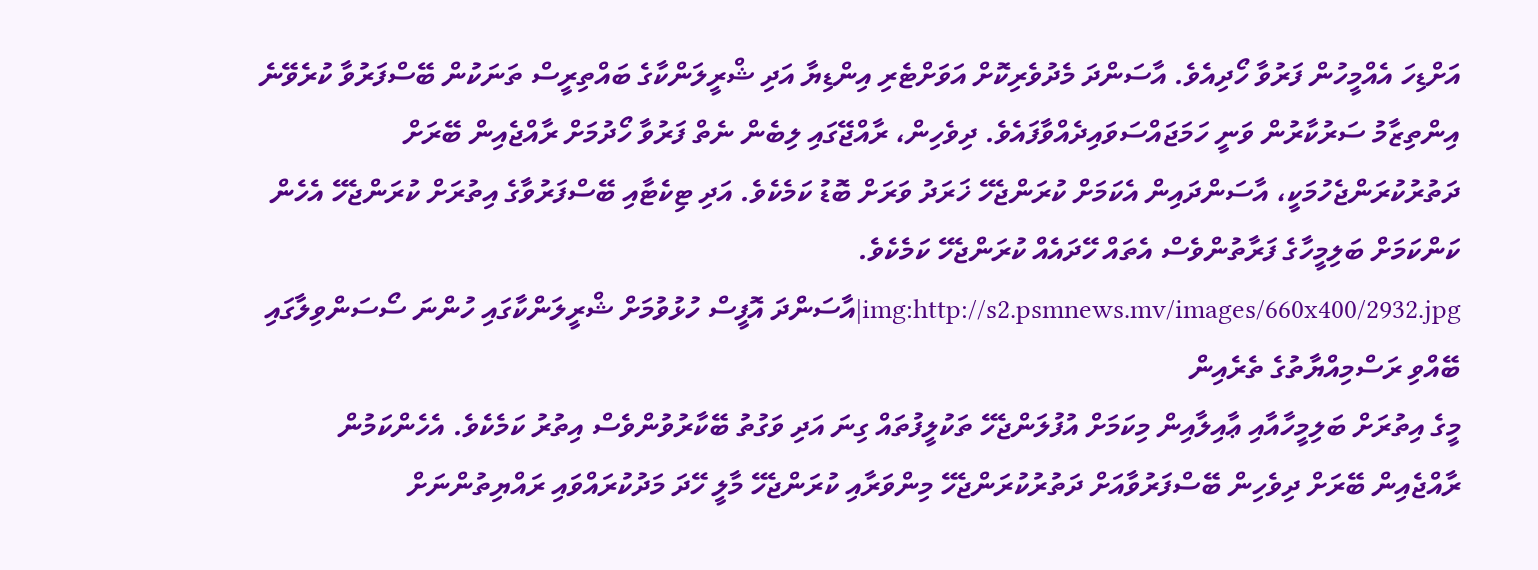އަށްޑިހަ އެއްމީހުން ފަރުވާ ހޯދިއެވެ. އާސަންދަ މެދުވެރިކޮށް އަވަށްޓެރި އިންޑިޔާ އަދި ޝްރީލަންކާގެ ބައްތިރީސް ތަނަކުން ބޭސްފަރުވާ ކުރެވޭނެ އިންތިޒާމު ސަރުކާރުން ވަނީ ހަމަޖައްސަވައިދެއްވާފައެވެ. ދިވެހިން، ރާއްޖޭގައި ލިބެން ނެތް ފަރުވާ ހޯދުމަށް ރާއްޖެއިން ބޭރަށް ދަތުރުކުރަންޖެހުމަކީ، އާސަންދައިން އެކަމަށް ކުރަންޖެހޭ ޚަރަދު ވަރަށް ބޮޑު ކަމެކެވެ. އަދި ޓިކެޓާއި ބޭސްފަރުވާގެ އިތުރަށް ކުރަންޖެހޭ އެހެން ކަންކަމަށް ބަލިމީހާގެ ފަރާތުންވެސް އެތައް ހޭދައެއް ކުރަންޖެހޭ ކަމެކެވެ.
img:http://s2.psmnews.mv/images/660x400/2932.jpg|އާސަންދަ އޮފީސް ހުޅުވުމަށް ޝްރީލަންކާގައި ހުންނަ ސޯސަންވިލާގައި ބޭއްވި ރަސްމިއްޔާތުގެ ތެރެއިން
މީގެ އިތުރަށް ބަލިމީހާއާއި ޢާއިލާއިން މިކަމަށް އުފުލަންޖެހޭ ތަކުލީފުތައް ގިނަ އަދި ވަގުތު ބޭކާރުވުންވެސް އިތުރު ކަމެކެވެ. އެހެންކަމުން ރާއްޖެއިން ބޭރަށް ދިވެހިން ބޭސްފަރުވާއަށް ދަތުރުކުރަންޖެހޭ މިންވަރާއި ކުރަންޖެހޭ މާލީ ހޭދަ މަދުކުރައްވައި ރައްޔިތުންނަށް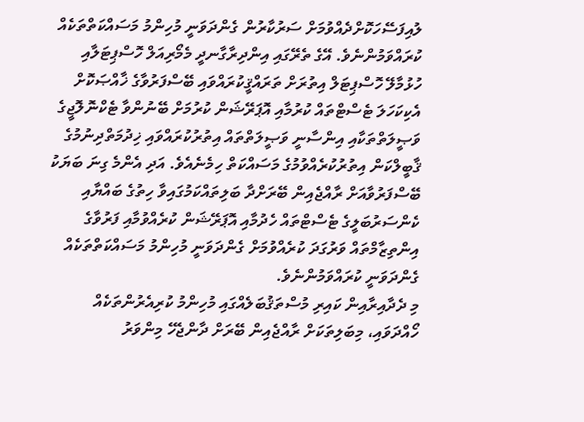ލުއިފަސޭހަކޮށްދެއްވުމަށް ސަރުކާރުން ގެންދަވަނީ މުހިންމު މަސައްކަތްތަކެއް ކުރައްވަމުންނެވެ. އޭގެ ތެރޭގައި އިންދިރާގާނދީ މެމޯރިއަލް ހޮސްޕިޓަލާއި ހުޅުމާލޭ ހޮސްޕިޓަލް އިތުރަށް ތަރައްޤީކުރައްވައި ބޭސްފަރުވާގެ ޚާއްޞަކޮށް އެކިކަހަލަ ޓެސްޓްތައް ކުރުމާއި އޮޕަރޭޝަން ކުރުމަށް ބޭނުންވާ ޓެކްނޮލޮޖީގެ ވަޞީލަތްތަކާއި އިންސާނީ ވަޞީލަތްތައް އިތުރުކުރައްވައި ޚިދުމަތްދިނުމުގެ ޤާބީލްކަން އިތުރުކުރެއްވުމުގެ މަސައްކަތް ހިމެނެއެވެ. އަދި އެންމެ ގިނަ ބަޔަކު ބޭސްފަރުވާއަށް ރާއްޖެއިން ބޭރަށްދާ ބަލިތައްކަމުގައިވާ ހިތުގެ ބައްޔާއި ކެންސަރުބަލީގެ ޓެސްޓްތައް ހެދުމާއި އޮޕަރޭޝަން ކުރެއްވުމާއި ފަރުވާގެ އިންތިޒާމްތައް ވަރުގަދަ ކުރެއްވުމަށް ގެންދަވަނީ މުހިންމު މަސައްކަތްތަކެއް ގެންދަވަނީ ކުރައްވަމުންނެވެ.
މި ދެދާއިރާއިން ކައިރި މުސްތަޤުބަލެއްގައި މުހިންމު ކުރިއެރުންތަކެއް ހޯއްދަވައި، މިބަލިތަކަށް ރާއްޖެއިން ބޭރަށް ދާންޖެހޭ މިންވަރު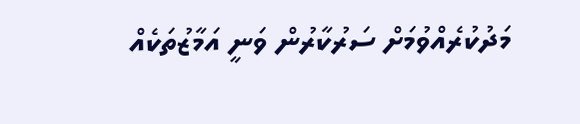މަދުކުރެއްވުމަށް ސަރުކާރުން ވަނީ އަމާޒުތަކެއް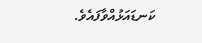ކަނޑައަޅުއްވާފައެވެ.